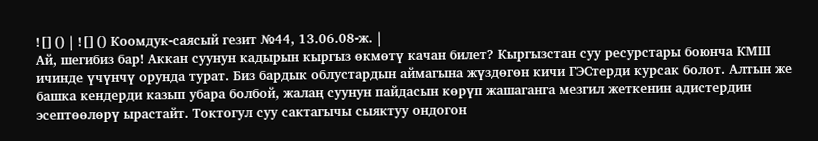![]() | ![]() Коомдук-саясый гезит №44, 13.06.08-ж. |
Ай, шегибиз бар! Аккан суунун кадырын кыргыз өкмөтү качан билет? Кыргызстан суу ресурстары боюнча КМШ ичинде үчүнчү орунда турат. Биз бардык облустардын аймагына жүздөгөн кичи ГЭСтерди курсак болот. Алтын же башка кендерди казып убара болбой, жалаң суунун пайдасын көрүп жашаганга мезгил жеткенин адистердин эсептөөлөрү ырастайт. Токтогул суу сактагычы сыяктуу ондогон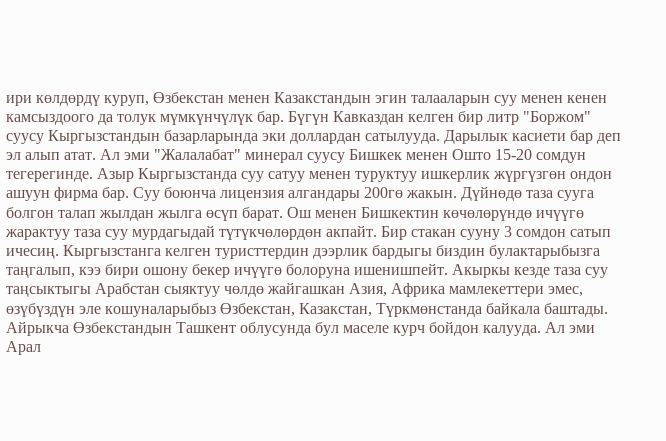ири көлдөрдү куруп, Өзбекстан менен Казакстандын эгин талааларын суу менен кенен камсыздоого да толук мүмкүнчүлүк бар. Бүгүн Кавказдан келген бир литр "Боржом" суусу Кыргызстандын базарларында эки доллардан сатылууда. Дарылык касиети бар деп эл алып атат. Ал эми "Жалалабат" минерал суусу Бишкек менен Ошто 15-20 сомдун тегерегинде. Азыр Кыргызстанда суу сатуу менен туруктуу ишкерлик жүргүзгөн ондон ашуун фирма бар. Суу боюнча лицензия алгандары 200гө жакын. Дүйнөдө таза сууга болгон талап жылдан жылга өсүп барат. Ош менен Бишкектин көчөлөрүндө ичүүгө жарактуу таза суу мурдагыдай түтүкчөлөрдөн акпайт. Бир стакан сууну 3 сомдон сатып ичесиң. Кыргызстанга келген туристтердин дээрлик бардыгы биздин булактарыбызга таңгалып, кээ бири ошону бекер ичүүгө болоруна ишенишпейт. Акыркы кезде таза суу таңсыктыгы Арабстан сыяктуу чөлдө жайгашкан Азия, Африка мамлекеттери эмес, өзүбүздүн эле кошуналарыбыз Өзбекстан, Казакстан, Түркмөнстанда байкала баштады. Айрыкча Өзбекстандын Ташкент облусунда бул маселе курч бойдон калууда. Ал эми Арал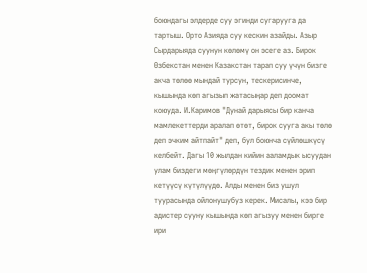боюндагы элдерде суу эгинди сугарууга да тартыш. Орто Азияда суу кескин азайды. Азыр Сырдарыяда суунун көлөмү он эсеге аз. Бирок Өзбекстан менен Казакстан тарап суу үчүн бизге акча төлөө мындай турсун, тескерисинче, кышында көп агызып жатасыңар деп доомат коюуда. И.Каримов "Дунай дарыясы бир канча мамлекеттерди аралап өтөт, бирок сууга акы төлө деп эчким айтпайт" деп, бул боюнча сүйлөшкүсү келбейт. Дагы 10 жылдан кийин ааламдык ысуудан улам биздеги мөңгүлөрдүн тездик менен эрип кетүүсү күтүлүүдө. Алды менен биз ушул туурасында ойлонушубуз керек. Мисалы, кээ бир адистер сууну кышында көп агызуу менен бирге ири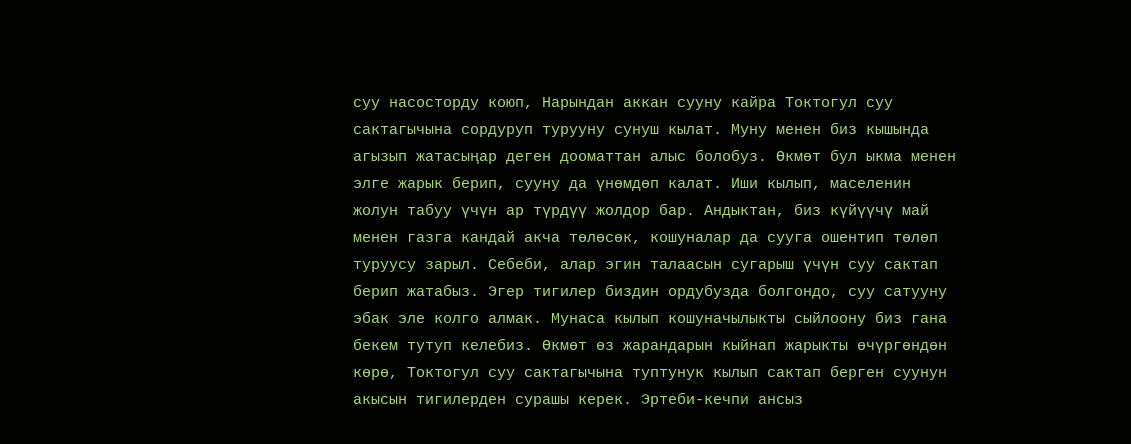суу насосторду коюп, Нарындан аккан сууну кайра Токтогул суу сактагычына сордуруп турууну сунуш кылат. Муну менен биз кышында агызып жатасыңар деген дооматтан алыс болобуз. Өкмөт бул ыкма менен элге жарык берип, сууну да үнөмдөп калат. Иши кылып, маселенин жолун табуу үчүн ар түрдүү жолдор бар. Андыктан, биз күйүүчү май менен газга кандай акча төлөсөк, кошуналар да сууга ошентип төлөп туруусу зарыл. Себеби, алар эгин талаасын сугарыш үчүн суу сактап берип жатабыз. Эгер тигилер биздин ордубузда болгондо, суу сатууну эбак эле колго алмак. Мунаса кылып кошуначылыкты сыйлоону биз гана бекем тутуп келебиз. Өкмөт өз жарандарын кыйнап жарыкты өчүргөндөн көрө, Токтогул суу сактагычына туптунук кылып сактап берген суунун акысын тигилерден сурашы керек. Эртеби-кечпи ансыз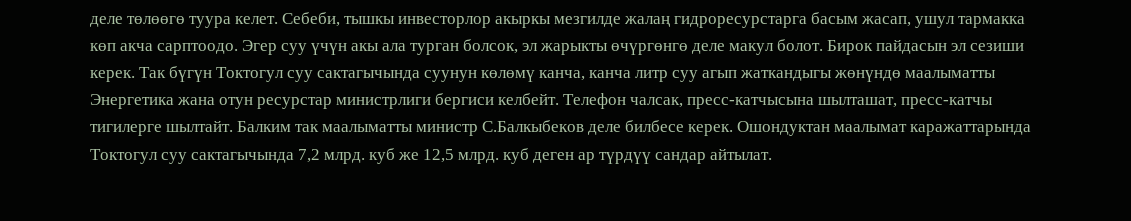деле төлөөгө туура келет. Себеби, тышкы инвесторлор акыркы мезгилде жалаң гидроресурстарга басым жасап, ушул тармакка көп акча сарптоодо. Эгер суу үчүн акы ала турган болсок, эл жарыкты өчүргөнгө деле макул болот. Бирок пайдасын эл сезиши керек. Так бүгүн Токтогул суу сактагычында суунун көлөмү канча, канча литр суу агып жаткандыгы жөнүндө маалыматты Энергетика жана отун ресурстар министрлиги бергиси келбейт. Телефон чалсак, пресс-катчысына шылташат, пресс-катчы тигилерге шылтайт. Балким так маалыматты министр С.Балкыбеков деле билбесе керек. Ошондуктан маалымат каражаттарында Токтогул суу сактагычында 7,2 млрд. куб же 12,5 млрд. куб деген ар түрдүү сандар айтылат.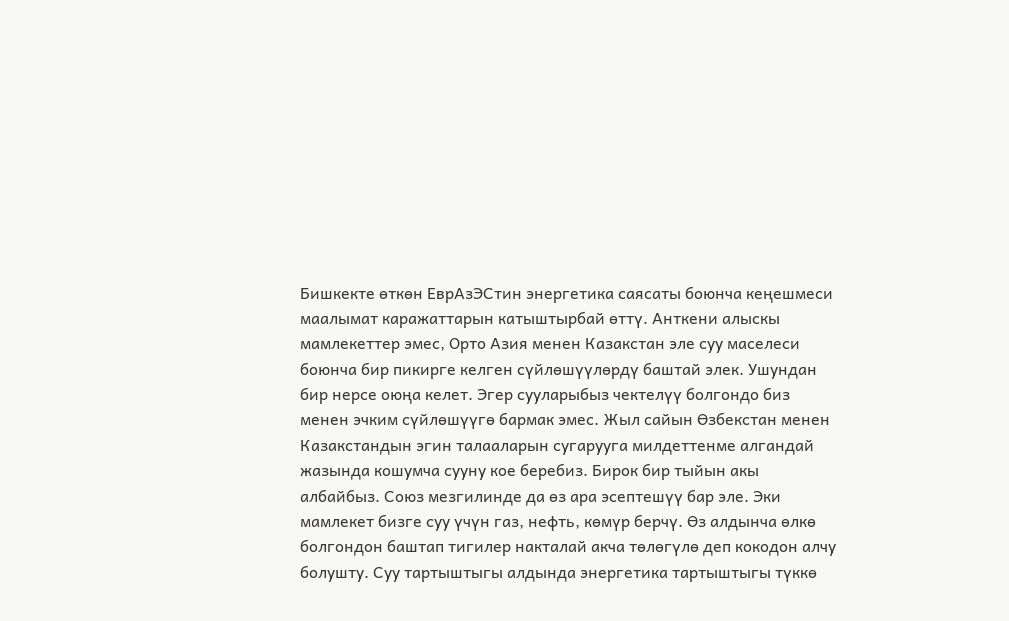Бишкекте өткөн ЕврАзЭСтин энергетика саясаты боюнча кеңешмеси маалымат каражаттарын катыштырбай өттү. Анткени алыскы мамлекеттер эмес, Орто Азия менен Казакстан эле суу маселеси боюнча бир пикирге келген сүйлөшүүлөрдү баштай элек. Ушундан бир нерсе оюңа келет. Эгер сууларыбыз чектелүү болгондо биз менен эчким сүйлөшүүгө бармак эмес. Жыл сайын Өзбекстан менен Казакстандын эгин талааларын сугарууга милдеттенме алгандай жазында кошумча сууну кое беребиз. Бирок бир тыйын акы албайбыз. Союз мезгилинде да өз ара эсептешүү бар эле. Эки мамлекет бизге суу үчүн газ, нефть, көмүр берчү. Өз алдынча өлкө болгондон баштап тигилер накталай акча төлөгүлө деп кокодон алчу болушту. Суу тартыштыгы алдында энергетика тартыштыгы түккө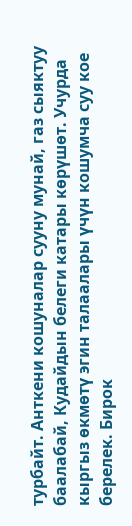турбайт. Анткени кошуналар сууну мунай, газ сыяктуу баалабай, Кудайдын белеги катары көрүшөт. Учурда кыргыз өкмөтү эгин талаалары үчүн кошумча суу кое берелек. Бирок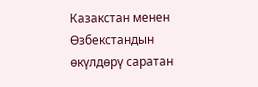Казакстан менен Өзбекстандын өкүлдөрү саратан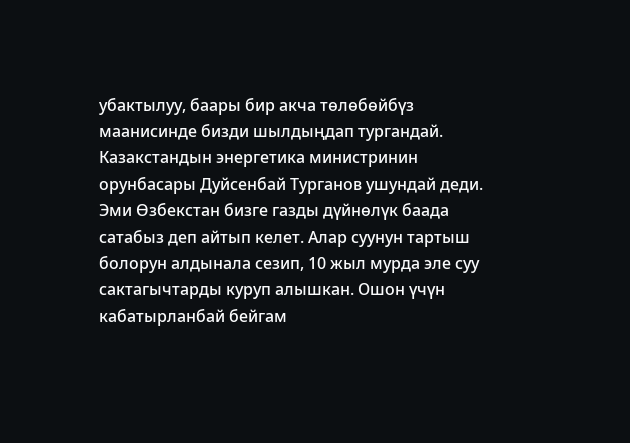убактылуу, баары бир акча төлөбөйбүз маанисинде бизди шылдыңдап тургандай. Казакстандын энергетика министринин орунбасары Дуйсенбай Турганов ушундай деди. Эми Өзбекстан бизге газды дүйнөлүк баада сатабыз деп айтып келет. Алар суунун тартыш болорун алдынала сезип, 10 жыл мурда эле суу сактагычтарды куруп алышкан. Ошон үчүн кабатырланбай бейгам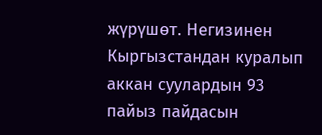жүрүшөт. Негизинен Кыргызстандан куралып аккан суулардын 93 пайыз пайдасын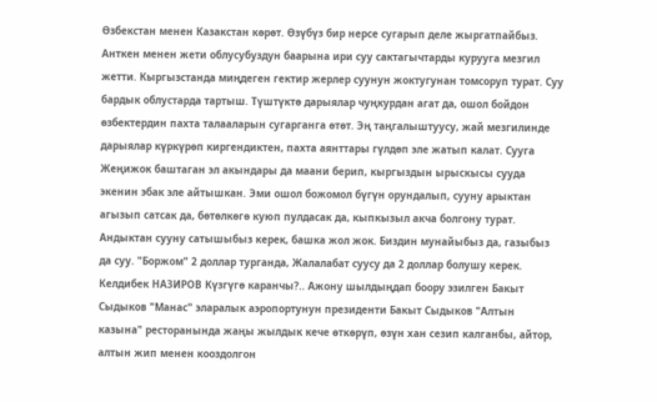Өзбекстан менен Казакстан көрөт. Өзүбүз бир нерсе сугарып деле жыргатпайбыз. Анткен менен жети облусубуздун баарына ири суу сактагычтарды курууга мезгил жетти. Кыргызстанда миңдеген гектир жерлер суунун жоктугунан томсоруп турат. Суу бардык облустарда тартыш. Түштүктө дарыялар чуңкурдан агат да, ошол бойдон өзбектердин пахта талааларын сугарганга өтөт. Эң таңгалыштуусу, жай мезгилинде дарыялар күркүрөп киргендиктен, пахта аянттары гүлдөп эле жатып калат. Сууга Жеңижок баштаган эл акындары да маани берип, кыргыздын ырыскысы сууда экенин эбак эле айтышкан. Эми ошол божомол бүгүн орундалып, сууну арыктан агызып сатсак да, бөтөлкөгө куюп пулдасак да, кыпкызыл акча болгону турат. Андыктан сууну сатышыбыз керек, башка жол жок. Биздин мунайыбыз да, газыбыз да суу. "Боржом" 2 доллар турганда, Жалалабат суусу да 2 доллар болушу керек. Келдибек НАЗИРОВ Күзгүгө каранчы?.. Ажону шылдыңдап боору эзилген Бакыт Сыдыков "Манас" эларалык аэропортунун президенти Бакыт Сыдыков "Алтын казына" ресторанында жаңы жылдык кече өткөрүп, өзүн хан сезип калганбы, айтор, алтын жип менен кооздолгон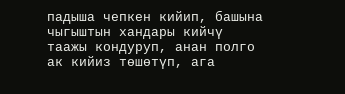падыша чепкен кийип, башына чыгыштын хандары кийчү таажы кондуруп, анан полго ак кийиз төшөтүп, ага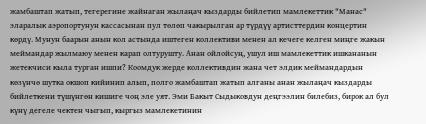жамбаштап жатып, тегерегине жайнаган жылаңач кыздарды бийлетип мамлекеттик "Манас" эларалык аэропортунун кассасынан пул төлөп чакырылган ар түрдүү артисттердин концертин көрдү. Мунун баарын анын кол астында иштеген коллективи менен ал кечеге келген миңге жакын меймандар жылмаюу менен карап олтурушту. Анан ойлойсуң, ушул иш мамлекеттик ишкананын жетекчиси кыла турган ишпи? Коомдук жерде коллективдин жана чет элдик меймандардын көзүнчө шутка окшоп кийинип алып, полго жамбаштап жатып алганы анан жылаңач кыздарды бийлеткени түшүнгөн кишиге чоң эле уят. Эми Бакыт Сыдыковдун деңгээлин билебиз, бирок ал бул күнү дегеле чектен чыгып, кыргыз мамлекетинин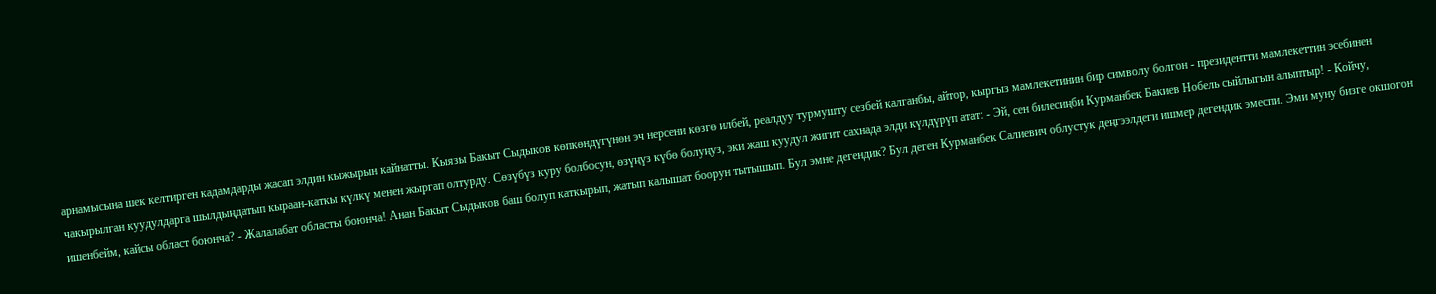арнамысына шек келтирген кадамдарды жасап элдин кыжырын кайнатты. Кыязы Бакыт Сыдыков көпкөндүгүнөн эч нерсени көзгө илбей, реалдуу турмушту сезбей калганбы, айтор, кыргыз мамлекетинин бир символу болгон - президентти мамлекеттин эсебинен чакырылган куудулдарга шылдыңдатып кыраан-каткы күлкү менен жыргап олтурду. Сөзүбүз куру болбосун, өзүңүз күбө болуңуз, эки жаш куудул жигит сахнада элди күлдүрүп атат: - Эй, сен билесиңби Курманбек Бакиев Нобель сыйлыгын алыптыр! - Койчу, ишенбейм, кайсы област боюнча? - Жалалабат областы боюнча! Анан Бакыт Сыдыков баш болуп каткырып, жатып калышат боорун тытышып. Бул эмне дегендик? Бул деген Курманбек Салиевич облустук деңгээлдеги ишмер дегендик эмеспи. Эми муну бизге окшогон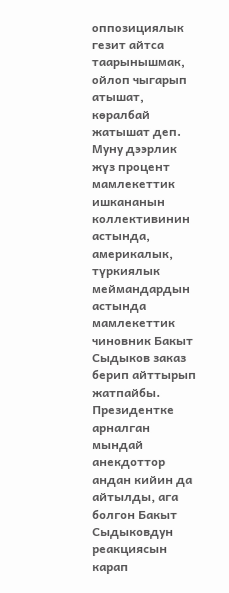оппозициялык гезит айтса таарынышмак, ойлоп чыгарып атышат, көралбай жатышат деп. Муну дээрлик жүз процент мамлекеттик ишкананын коллективинин астында, америкалык, түркиялык меймандардын астында мамлекеттик чиновник Бакыт Сыдыков заказ берип айттырып жатпайбы. Президентке арналган мындай анекдоттор андан кийин да айтылды, ага болгон Бакыт Сыдыковдун реакциясын карап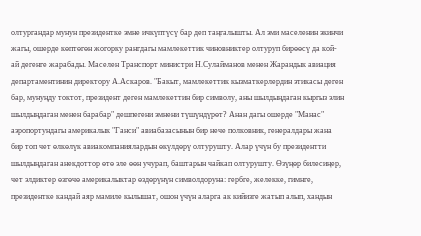олтургандар мунун президентке эмне ичкүптүсү бар деп таңгалышты. Ал эми маселенин экинчи жагы, ошерде көптөгөн жогорку рангдагы мамлекеттик чиновниктер олтуруп бирөөсү да кой-ай дегенге жарабады. Маселен Транспорт министри Н.Сулайманов менен Жарандык авиация департаментинин директору А.Аскаров. "Бакыт, мамлекеттик кызматкерлердин этикасы деген бар, мунуңду токтот, президент деген мамлекеттин бир символу, аны шылдыңдаган кыргыз элин шылдыңдаган менен барабар" дешпегени эмнени түшүндүрөт? Анан дагы ошерде "Манас" аэропортундагы америкалык "Ганси" авиабазасынын бир нече полковник, генералдары жана бир топ чет өлкөлүк авиакомпаниялардын өкүлдөрү олтурушту. Алар үчүн бу президентти шылдыңдаган анекдоттор өтө эле өөн учурап, баштарын чайкап олтурушту. Өзүңөр билесиңер, чет элдиктер өзгөчө америкалыктар өздөрүнүн символдоруна: гербге, желекке, гимнге, президентке кандай аяр мамиле кылышат, ошон үчүн аларга ак кийизге жатып алып, хандын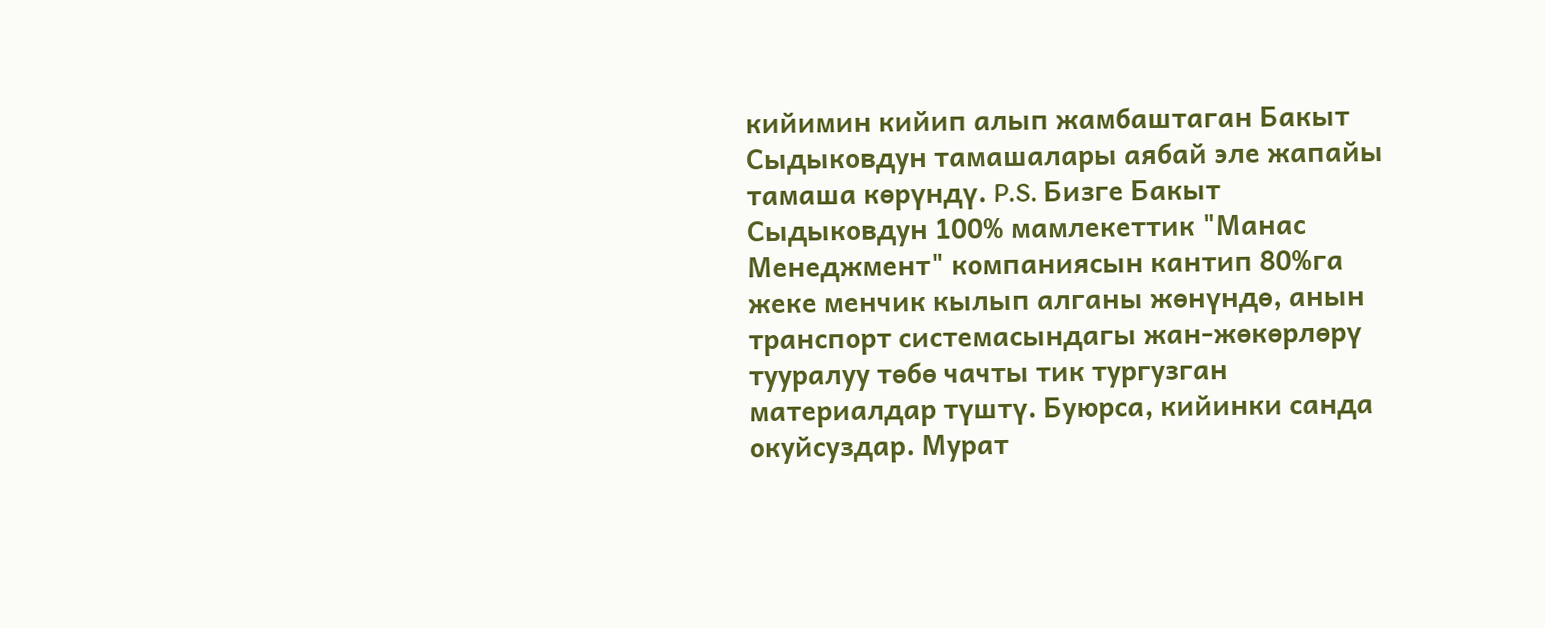кийимин кийип алып жамбаштаган Бакыт Сыдыковдун тамашалары аябай эле жапайы тамаша көрүндү. P.S. Бизге Бакыт Сыдыковдун 100% мамлекеттик "Манас Менеджмент" компаниясын кантип 80%га жеке менчик кылып алганы жөнүндө, анын транспорт системасындагы жан-жөкөрлөрү тууралуу төбө чачты тик тургузган материалдар түштү. Буюрса, кийинки санда окуйсуздар. Мурат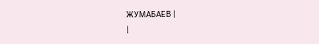ЖУМАБАЕВ |
|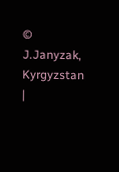© J.Janyzak, Kyrgyzstan
|